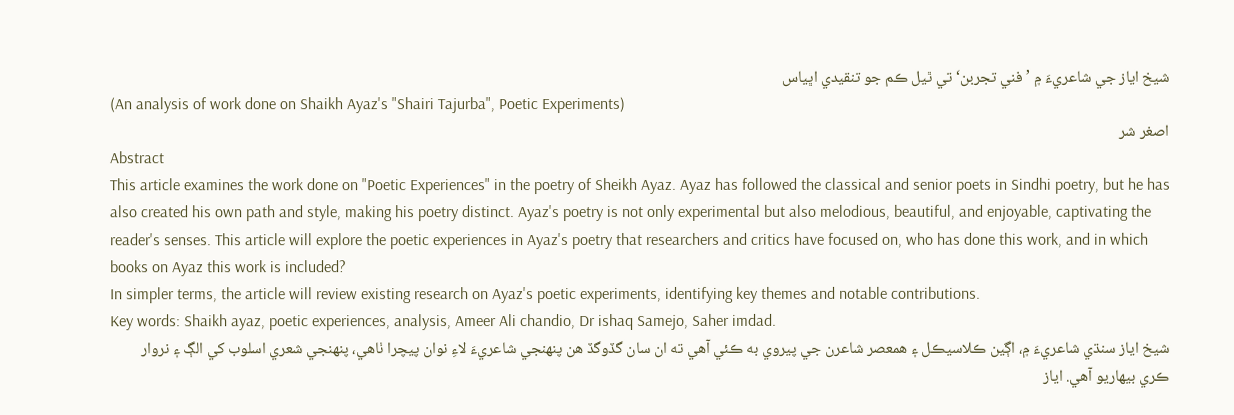شيخ اياز جي شاعريءَ ۾ ’فني تجربن‘تي ٿيل ڪم جو تنقيدي اڀياس
(An analysis of work done on Shaikh Ayaz's "Shairi Tajurba", Poetic Experiments)
اصغر شر
Abstract
This article examines the work done on "Poetic Experiences" in the poetry of Sheikh Ayaz. Ayaz has followed the classical and senior poets in Sindhi poetry, but he has also created his own path and style, making his poetry distinct. Ayaz's poetry is not only experimental but also melodious, beautiful, and enjoyable, captivating the reader's senses. This article will explore the poetic experiences in Ayaz's poetry that researchers and critics have focused on, who has done this work, and in which books on Ayaz this work is included?
In simpler terms, the article will review existing research on Ayaz's poetic experiments, identifying key themes and notable contributions.
Key words: Shaikh ayaz, poetic experiences, analysis, Ameer Ali chandio, Dr ishaq Samejo, Saher imdad.
شيخ اياز سنڌي شاعريءَ ۾، اڳين ڪلاسيڪل ۽ همعصر شاعرن جي پيروي به ڪئي آهي ته ان سان گڏوگڏ هن پنھنجي شاعريءَ لاءِ نوان پيچرا ٺاهي، پنھنجي شعري اسلوب کي الڳ ۽ نروار ڪري بيھاريو آهي. اياز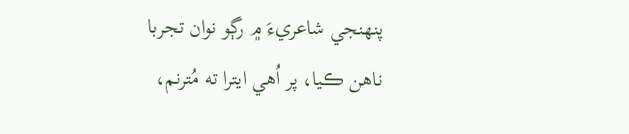پنھنجي شاعريءَ ۾ رڳو نوان تجربا ناهن ڪيا، پر اُهي ايترا ته مُترنم،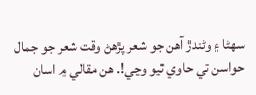سھڻا ۽ وڻندڙ آهن جو شعر پڙهڻ وقت شعر جو جمال حواسن تي حاوي ٿيو وڃي!. هن مقالي ۾ اسان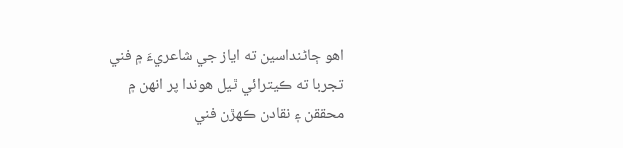اهو ڄاڻنداسين ته اياز جي شاعريءَ ۾ فني تجربا ته ڪيترائي ٿيل هوندا پر انھن ۾ محققن ۽ نقادن ڪھڙن فني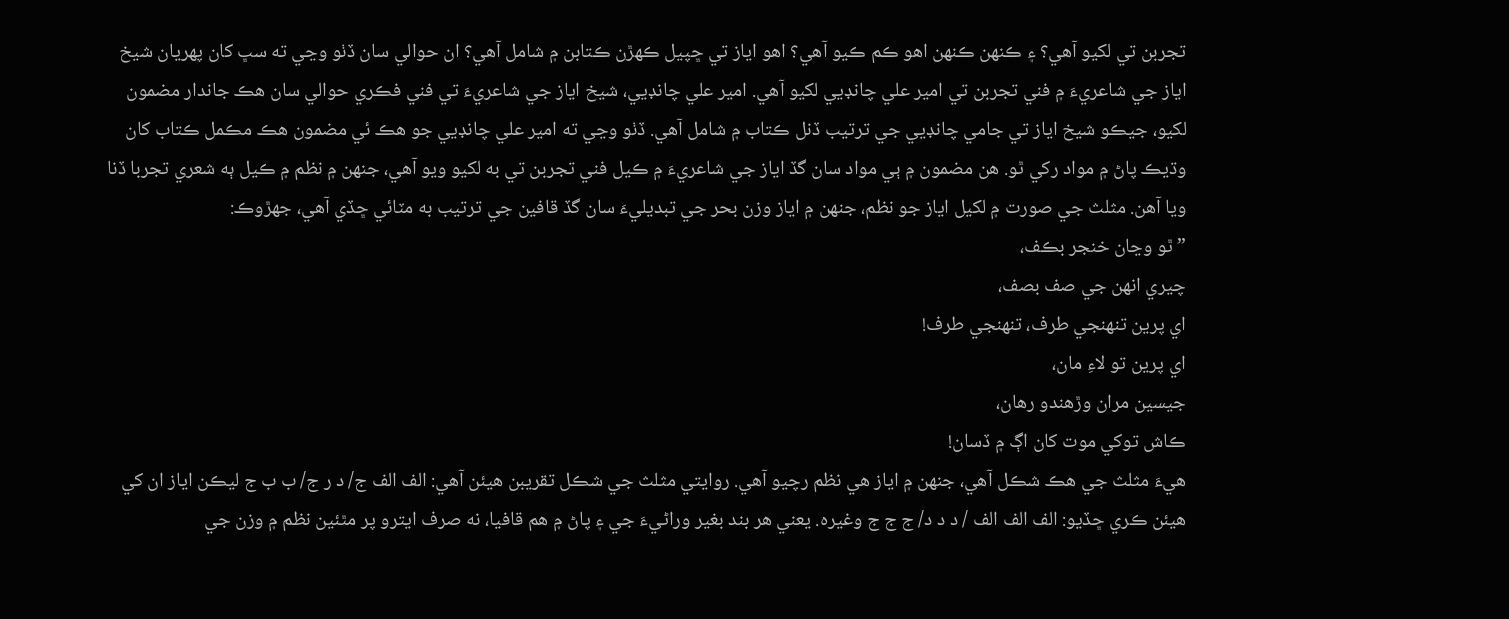تجربن تي لکيو آهي؟ ۽ ڪنھن ڪنھن اهو ڪم ڪيو آهي؟ اهو اياز تي ڇپيل ڪھڙن ڪتابن ۾ شامل آهي؟ ان حوالي سان ڏٺو وڃي ته سڀ کان پھريان شيخ اياز جي شاعريءَ ۾ فني تجربن تي امير علي چانڊيي لکيو آهي. امير علي چانڊيي، شيخ اياز جي شاعريءَ تي فني فڪري حوالي سان هڪ جاندار مضمون لکيو، جيڪو شيخ اياز تي جامي چانڊيي جي ترتيب ڏنل ڪتاب ۾ شامل آهي. ڏٺو وڃي ته امير علي چانڊيي جو هڪ ئي مضمون هڪ مڪمل ڪتاب کان وڌيڪ پاڻ ۾ مواد رکي ٿو. هن مضمون ۾ ٻي مواد سان گڏ اياز جي شاعريءَ ۾ ڪيل فني تجربن تي به لکيو ويو آهي، جنھن ۾ نظم ۾ ڪيل ٻه شعري تجربا ڏنا ويا آهن. مثلث جي صورت ۾ لکيل اياز جو نظم، جنھن ۾ اياز وزن بحر جي تبديليءَ سان گڏ قافين جي ترتيب به مٽائي ڇڏي آهي، جھڙوڪ:
”ٿو وڃان خنجر بڪف،
چيري انھن جي صف بصف،
اي پرين تنھنجي طرف، تنھنجي طرف!
اي پرين تو لاءِ مان،
جيسين مران وڙهندو رهان،
ڪاش توکي موت کان اڳ ۾ ڏسان!
هيءَ مثلث جي هڪ شڪل آهي، جنھن ۾ اياز هي نظم رچيو آهي. روايتي مثلث جي شڪل تقريبن هيئن آهي: الف الف ج/ د ر ج/ ب ب ج ليڪن اياز ان کي هيئن ڪري ڇڏيو: الف الف الف / د د د/ ج ج ج وغيره. يعني هر بند بغير وراڻيءَ جي ۽ پاڻ ۾ هم قافيا، نه صرف ايترو پر مٿئين نظم ۾ وزن جي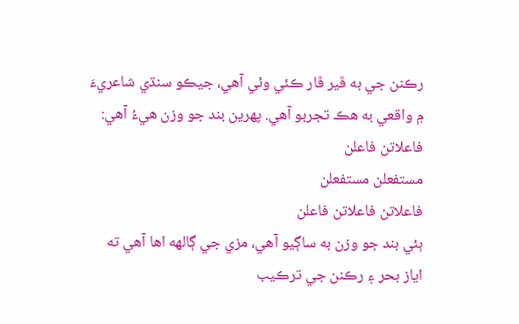رڪنن جي به ڦير ڦار ڪئي وئي آهي، جيڪو سنڌي شاعريءَ ۾ واقعي به هڪ تجربو آهي. پھرين بند جو وزن هيءُ آهي:
فاعلاتن فاعلن
مستفعلن مستفعلن
فاعلاتن فاعلاتن فاعلن
ٻئي بند جو وزن به ساڳيو آهي، مزي جي ڳالھه اها آهي ته اياز بحر ۽ رڪنن جي ترڪيب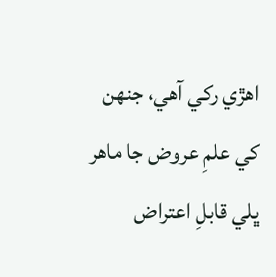اهڙي رکي آهي، جنھن کي علمِ عروض جا ماهر ڀلي قابلِ اعتراض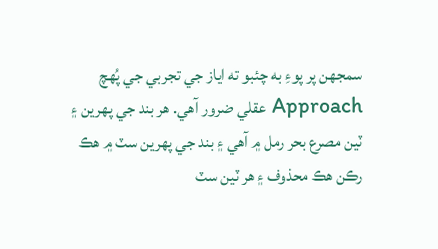سمجهن پر پوءِ به چئبو ته اياز جي تجربي جي پُھچ Approach عقلي ضرور آهي. هر بند جي پھرين ۽ ٽين مصرع بحر رمل ۾ آهي ۽ بند جي پھرين سٽ ۾ هڪ رڪن هڪ محذوف ۽ هر ٽين سٽ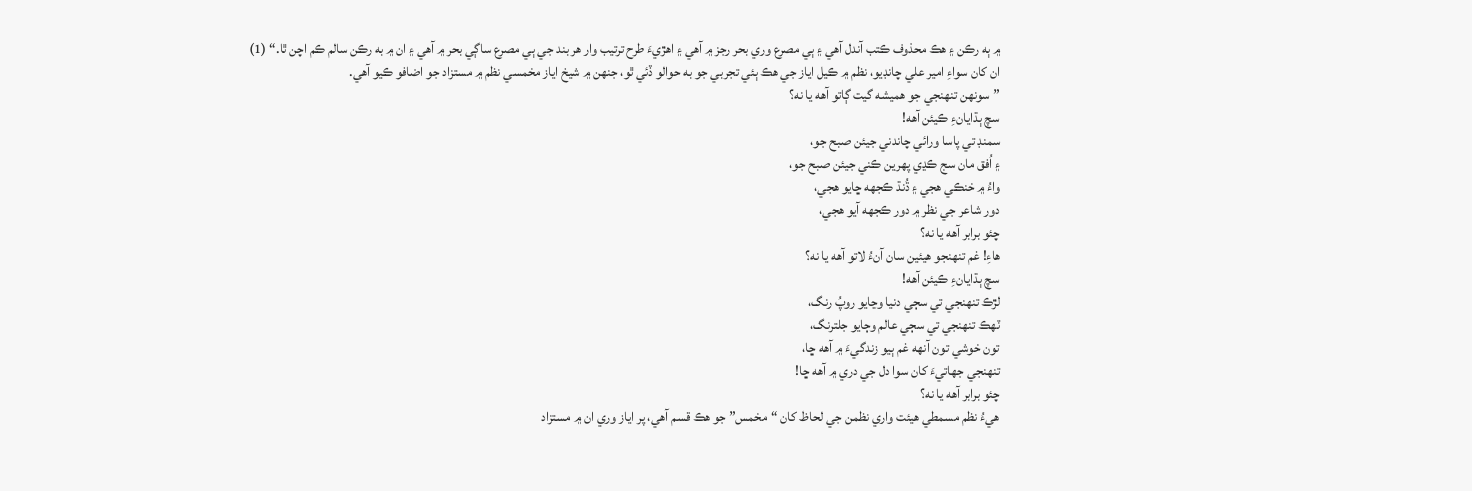۾ ٻه رڪن ۽ هڪ محذوف ڪتب آندل آهي ۽ ٻي مصرع وري بحر رجز ۾ آهي ۽ اهڙيءَ طرح ترتيب وار هر بند جي ٻي مصرع ساڳي بحر ۾ آهي ۽ ان ۾ به رڪن سالم ڪم اچن ٿا.“ (1)
ان کان سواءِ امير علي چانڊيو، نظم ۾ ڪيل اياز جي هڪ ٻئي تجربي جو به حوالو ڏئي ٿو، جنھن ۾ شيخ اياز مخمسي نظم ۾ مستزاد جو اضافو ڪيو آهي.
”سونھن تنھنجي جو هميشه گيت ڳاتو آھه يا نه؟
سچ ٻڌايانءِ ڪيئن آھه!
سمنڊ تي پاسا ورائي چاندني جيئن صبح جو،
۽ اُفق مان سج ڪڍي پھرين ڪني جيئن صبح جو،
واءُ ۾ خنڪي هجي ۽ ڌُنڌ ڪجھه ڇايو هجي،
دور شاعر جي نظر ۾ دور ڪجھه آيو هجي،
چئو برابر آھه يا نه؟
هاءِ! غم تنھنجو هيئين سان آنءُ لاتو آھه يا نه؟
سچ ٻڌايانءِ ڪيئن آھه!
لڙڪ تنھنجي تي سڄي دنيا وڃايو روپُ رنگ،
ٽھڪ تنھنجي تي سڄي عالم وڄايو جلترنگ،
تون خوشي تون آنھه غم ٻيو زندگيءَ ۾ آھه ڇا،
تنھنجي جهاتيءَ کان سوا دل جي دري ۾ آھه ڇا!
چئو برابر آھه يا نه؟
هيءُ نظم مسمطي هيئت واري نظمن جي لحاظ کان “مخمس” جو هڪ قسم آهي، پر اياز وري ان ۾ مستزاد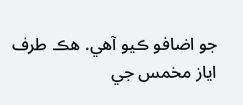جو اضافو ڪيو آهي. هڪ طرف اياز مخمس جي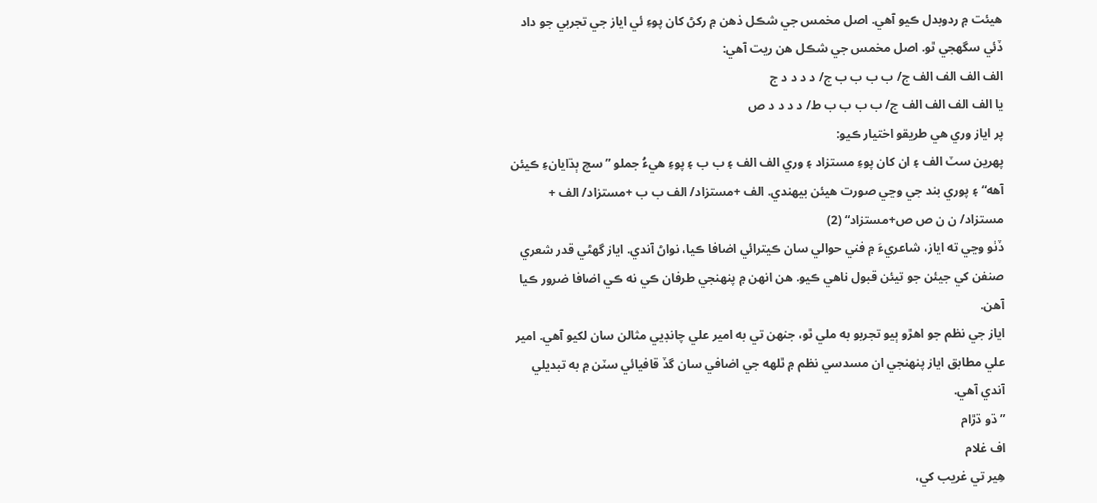هيئت ۾ ردوبدل ڪيو آهي. اصل مخمس جي شڪل ذهن ۾ رکڻ کان پوءِ ئي اياز جي تجربي جو داد ڏئي سگهجي ٿو. اصل مخمس جي شڪل هن ريت آهي:
الف الف الف الف ج/ ب ب ب ب ج/ د د د د ج
يا الف الف الف الف ج/ ب ب ب ب ط/ د د د د ص
پر اياز وري هي طريقو اختيار ڪيو:
پھرين سٽ الف ۽ ان کان پوءِ مستزاد ۽ وري الف الف ۽ ب ب ۽ پوءِ هيءُ جملو ”سچ ٻڌايانءِ ڪيئن آھه“ ۽ پوري بند جي وڃي صورت هيئن بيھندي. الف +مستزاد/ الف ب ب +مستزاد/ الف + مستزاد/ ن ن ص ص+مستزاد“ (2)
ڏٺو وڃي ته اياز، شاعريءَ ۾ فني حوالي سان ڪيترائي اضافا ڪيا، نواڻ آندي. اياز گهڻي قدر شعري صنفن کي جيئن جو تيئن قبول ناهي ڪيو. هن انھن ۾ پنھنجي طرفان ڪي نه ڪي اضافا ضرور ڪيا آهن.
اياز جي نظم جو اهڙو ٻيو تجربو به ملي ٿو، جنھن تي به امير علي چانڊيي مثالن سان لکيو آهي. امير علي مطابق اياز پنھنجي ان مسدسي نظم ۾ ٿلھه جي اضافي سان گڏ قافيائي سٽن ۾ به تبديلي آندي آهي.
”ڌو ڌڙام
اف غلام
هِير تي غريب کي،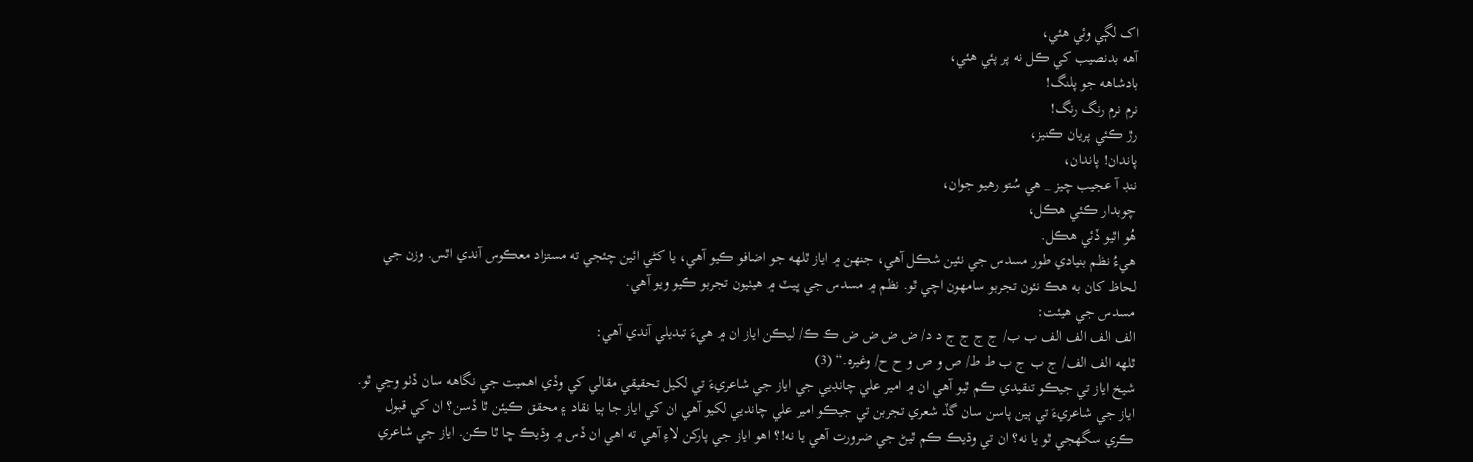اک لڳي وئي هئي،
آھه بدنصيب کي ڪل نه پر پئي هئي،
بادشاھه جو پلنگ!
نرم نرم رنگ رنگ!
رڙ ڪئي پريان ڪنيز،
پاندان! پاندان،
ننڊ آ عجيب چيز _ هي سُتو رهيو جوان،
چوبدار ڪئي هڪل،
هُو اٿيو ڏئي هڪل.
هيءُ نظم بنيادي طور مسدس جي نئين شڪل آهي، جنھن ۾ اياز ٿلھه جو اضافو ڪيو آھي، يا کڻي ائين چئجي ته مستزاد معڪوس آندي اٿس. وزن جي لحاظ کان به هڪ نئون تجربو سامھون اچي ٿو. نظم ۾ مسدس جي ڀيٽ ۾ هيٺيون تجربو ڪيو ويو آهي.
مسدس جي هيئت:
الف الف الف الف ب ب/ ج ج ج ج د د/ ض ض ض ض ڪ ڪ/ ليڪن اياز ان ۾ هيءَ تبديلي آندي آهي:
ٿلھه الف الف/ ج ب ج ب ط ط/ ص و ص و ح ح/ وغيره.“ (3)
شيخ اياز تي جيڪو تنقيدي ڪم ٿيو آهي ان ۾ امير علي چانڊيي جي اياز جي شاعريءَ تي لکيل تحقيقي مقالي کي وڏي اهميت جي نگاهه سان ڏٺو وڃي ٿو. اياز جي شاعريءَ تي ٻين پاسن سان گڏ شعري تجربن تي جيڪو امير علي چانديي لکيو آهي ان کي اياز جا ٻيا نقاد ۽ محقق ڪيئن ٿا ڏسن؟ ان کي قبول ڪري سگهجي ٿو يا نه؟ ان تي وڌيڪ ڪم ٿيڻ جي ضرورت آهي يا نه!؟ اهو اياز جي پارکن لاءِ آهي ته اهي ان ڏس ۾ وڌيڪ ڇا ٿا ڪن. اياز جي شاعري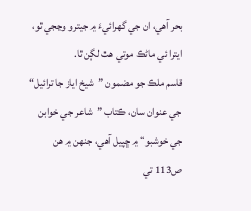بحر آهي، ان جي گهرائيءَ ۾ جيترو وڃجي ٿو، ايترا ئي ماڻڪ موتي هٿ لڳن ٿا.
قاسم ملڪ جو مضمون ”شيخ اياز جا ترائيل“ جي عنوان سان، ڪتاب ”شاعر جي خوابن جي خوشبو“ ۾ ڇپيل آهي، جنھن ۾ هن ص113 تي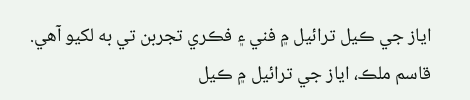اياز جي ڪيل ترائيل ۾ فني ۽ فڪري تجربن تي به لکيو آهي. قاسم ملڪ، اياز جي ترائيل ۾ ڪيل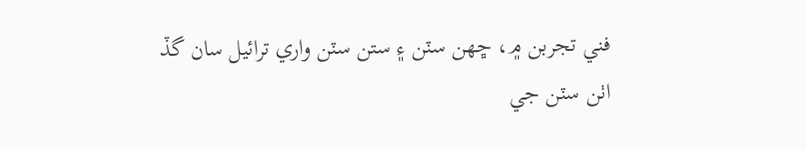فني تجربن ۾، ڇھن سٽن ۽ ستن سٽن واري ترائيل سان گڏ اٺن سٽن جي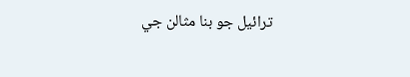ترائيل جو بنا مثالن جي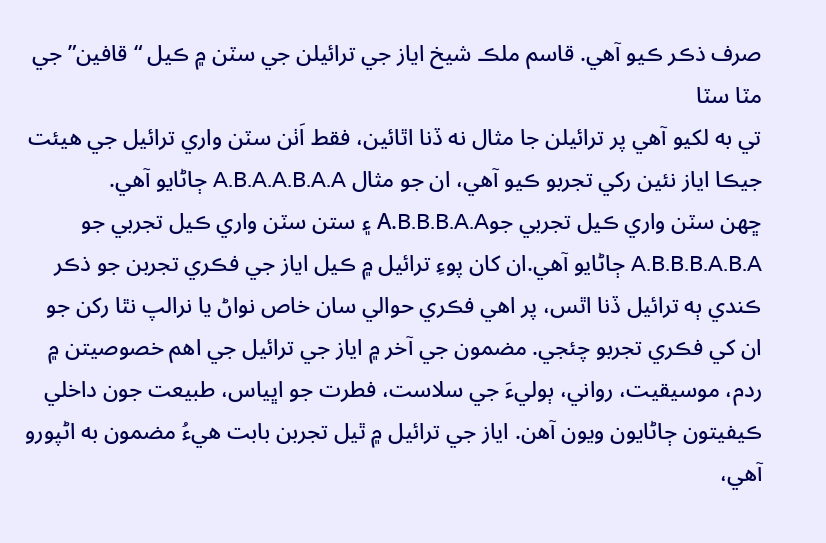صرف ذڪر ڪيو آهي. قاسم ملڪ شيخ اياز جي ترائيلن جي سٽن ۾ ڪيل “قافين” جي مٽا سٽا
تي به لکيو آهي پر ترائيلن جا مثال نه ڏنا اٿائين، فقط اَٺن سٽن واري ترائيل جي هيئت جيڪا اياز نئين رکي تجربو ڪيو آهي، ان جو مثال A.B.A.A.B.A.A ڄاڻايو آهي.
ڇھن سٽن واري ڪيل تجربي جوA.B.B.B.A.A ۽ ستن سٽن واري ڪيل تجربي جو A.B.B.B.A.B.A ڄاڻايو آهي.ان کان پوءِ ترائيل ۾ ڪيل اياز جي فڪري تجربن جو ذڪر ڪندي ٻه ترائيل ڏنا اٿس، پر اهي فڪري حوالي سان خاص نواڻ يا نرالپ نٿا رکن جو ان کي فڪري تجربو چئجي. مضمون جي آخر ۾ اياز جي ترائيل جي اهم خصوصيتن ۾ ردم، موسيقيت، رواني، ٻوليءَ جي سلاست، فطرت جو اڀياس، طبيعت جون داخلي ڪيفيتون ڄاڻايون ويون آهن. اياز جي ترائيل ۾ ٿيل تجربن بابت هيءُ مضمون به اڻپورو آهي،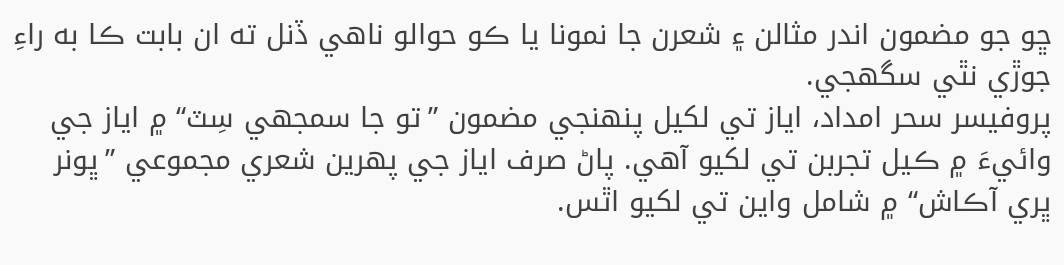ڇو جو مضمون اندر مثالن ۽ شعرن جا نمونا يا ڪو حوالو ناهي ڏنل ته ان بابت ڪا به راءِ جوڙي نٿي سگهجي.
پروفيسر سحر امداد، اياز تي لکيل پنھنجي مضمون ”تو جا سمجهي سِٽ“ ۾ اياز جي وائيءَ ۾ ڪيل تجربن تي لکيو آهي. پاڻ صرف اياز جي پھرين شعري مجموعي ”ڀونر ڀري آڪاش“ ۾ شامل واين تي لکيو اٿس.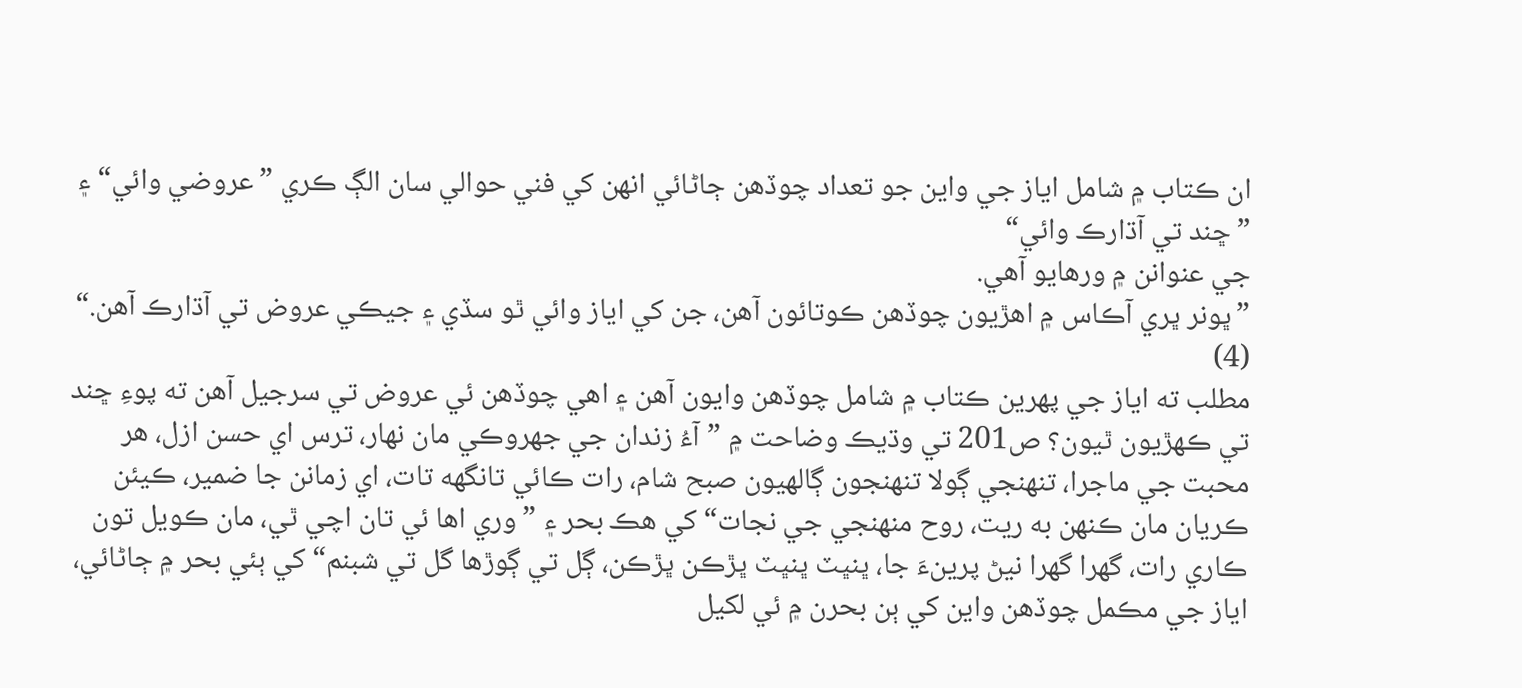ان ڪتاب ۾ شامل اياز جي واين جو تعداد چوڏهن ڄاڻائي انھن کي فني حوالي سان الڳ ڪري ”عروضي وائي“ ۽ ”ڇند تي آڌارڪ وائي“
جي عنوانن ۾ ورهايو آهي.
”ڀونر ڀري آڪاس ۾ اهڙيون چوڏهن ڪوتائون آهن، جن کي اياز وائي ٿو سڏي ۽ جيڪي عروض تي آڌارڪ آهن.“ (4)
مطلب ته اياز جي پھرين ڪتاب ۾ شامل چوڏهن وايون آهن ۽ اهي چوڏهن ئي عروض تي سرجيل آهن ته پوءِ ڇند تي ڪھڙيون ٿيون؟ ص201 تي وڌيڪ وضاحت ۾ ”آءُ زندان جي جھروڪي مان نھار، ترس اي حسن ازل، هر محبت جي ماجرا، تنھنجي ڳولا تنھنجون ڳالهيون صبح شام، رات ڪائي تانگهه تات، اي زمانن جا ضمير، ڪيئن ڪريان مان ڪنھن به ريت، روح منھنجي جي نجات“ کي هڪ بحر ۽ ”وري اها ئي تان اچي ٿي، مان ڪويل تون ڪاري رات، گھرا گھرا نيڻ پرينءَ جا، ڀنڀٽ ڀنڀٽ ڀڙڪن ڀڙڪن، ڳل تي ڳوڙها گل تي شبنم“ کي ٻئي بحر ۾ ڄاڻائي، اياز جي مڪمل چوڏهن واين کي ٻن بحرن ۾ ئي لکيل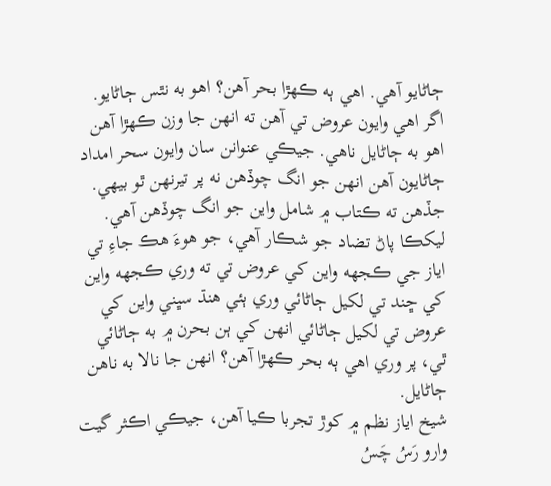ڄاڻايو آهي. اهي ٻه ڪھڙا بحر آهن؟ اهو به نٿس ڄاڻايو. اگر اهي وايون عروض تي آهن ته انھن جا وزن ڪھڙا آهن اهو به ڄاڻايل ناهي. جيڪي عنوانن سان وايون سحر امداد ڄاڻايون آهن انھن جو انگ چوڏهن نه پر تيرنھن ٿو بيھي. جڏهن ته ڪتاب ۾ شامل واين جو انگ چوڏهن آهي. ليکڪا پاڻ تضاد جو شڪار آهي، جو هوءَ هڪ جاءِ تي اياز جي ڪجهه واين کي عروض تي ته وري ڪجهه واين کي ڇند تي لکيل ڄاڻائي وري ٻئي هنڌ سڀني واين کي عروض تي لکيل ڄاڻائي انھن کي ٻن بحرن ۾ به ڄاڻائي ٿي، پر وري اهي ٻه بحر ڪهڙا آهن؟ انھن جا نالا به ناهن ڄاڻايل.
شيخ اياز نظم ۾ کوڙ تجربا ڪيا آهن، جيڪي اڪثر گيت وارو رَسُ چَسُ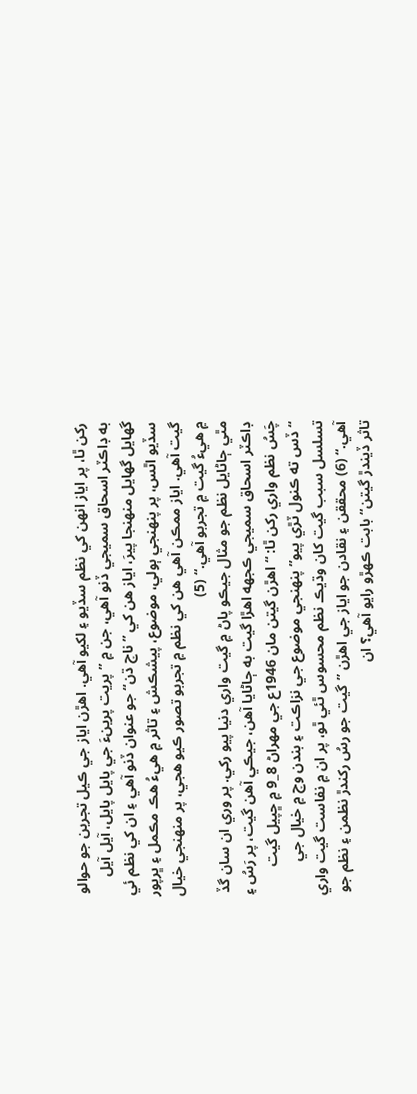رکن ٿا، پر اياز انھن کي نظم سڏيو ۽ لکيو آهي. اهڙن اياز جي ڪيل تجربن جو حوالو به ڊاڪٽر اسحاق سميجي ڏنو آهي، جن ۾ ”پريت پرينءَ جي پايل پايل، آيل آيل گهايل گهايل منھنجا پيرَ، اياز هن کي ”ناچ ڌن“ جو عنوان ڏنو آهي ۽ ان کي نظم ئي سڏيو اٿس، پر پنھنجي ٻولي، موضوع، پيشڪش ۽ تاثر ۾ هيءُ هڪ مڪمل ۽ ڀرپور گيت آهي. اياز ممڪن آهي هن کي نظم ۾ تجربو تصور ڪيو هجي، پر منھنجي خيال ۾ هيءُ گيت ۾ تجربو آهي.“ (5)
مٿي ڄاڻايل نظم جو مثال جيڪو پاڻ ۾ گيت واري دنيا پيو رکي. پر وري ان سان گڏ ڊاڪٽر اسحاق سميجي ڪجهه اهڙا گيت به ڄاڻايا آهن، جيڪي آهن گيت، پر رَسُ ۽ چَسُ نظم واري رکن ٿا: “اهڙن گيتن مان 1946ع جي مھراڻ 8_9 ۾ ڇپيل گيت “ڏس ته ڪنول ٽڙي پيو” پنھنجي موضوع جي نزاڪت ۽ بندن وچ ۾ خيال جي تسلسل سبب گيت کان وڌيڪ نظم محسوس ٿئي ٿو، پر ان ۾ نفاست گيت واري آهي.“ (6) محققن ۽ نقادن جو اياز جي اهڙن ”گيت جو رسُ رکندڙ نظمن ۽ نظم جو تاثر ڏيندڙ گيتن“ بابت ڪھڙو رايو آهي؟ ان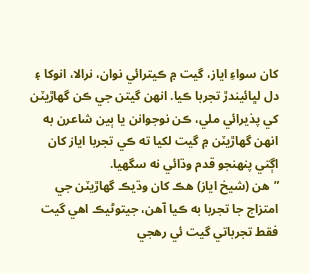کان سواءِ اياز، گيت ۾ ڪيترائي نوان، نرالا، انوکا ۽ دل لڀائيندڙ تجربا ڪيا. انھن گيتن جي ڪن گهاڙيٽن کي پذيرائي ملي، ڪن نوجوانن يا ٻين شاعرن به انھن گهاڙيٽن ۾ گيت لکيا ته ڪي تجربا اياز کان اڳتي پنھنجو قدم وڌائي نه سگهيا.
”هن (شيخ اياز) هڪ کان وڌيڪ گهاڙيٽن جي امتزاج جا تجربا به ڪيا آهن، جيتوڻيڪ اهي گيت فقط تجرباتي گيت ئي رهجي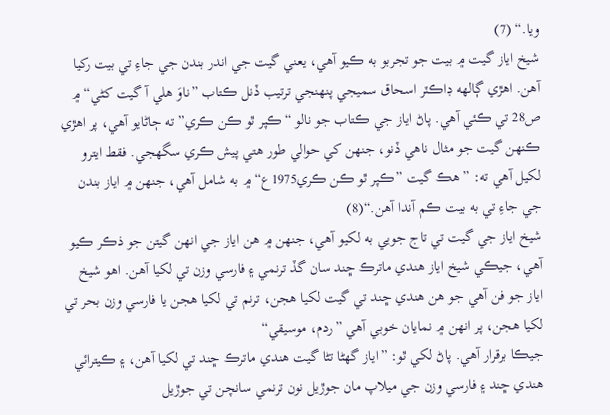ويا.“ (7)
شيخ اياز گيت ۾ بيت جو تجربو به ڪيو آهي، يعني گيت جي اندر بندن جي جاءِ تي بيت رکيا آهن. اهڙي ڳالهه ڊاڪٽر اسحاق سميجي پنھنجي ترتيب ڏنل ڪتاب ”ناوَ هلي آ گيت کڻي“ ۾ ص28 تي ڪئي آهي. پاڻ اياز جي ڪتاب جو نالو “ڪپر ٿو ڪن ڪري” ته ڄاڻايو آهي، پر اهڙي ڪنھن گيت جو مثال ناهي ڏنو، جنھن کي حوالي طور هتي پيش ڪري سگهجي. فقط ايترو لکيل آهي ته: ”هڪ گيت ”ڪپر ٿو ڪن ڪري1975ع“ ۾ به شامل آهي، جنھن ۾ اياز بندن جي جاءِ تي به بيت ڪم آندا آهن.“(8)
شيخ اياز جي گيت تي تاج جويي به لکيو آهي، جنھن ۾ هن اياز جي انھن گيتن جو ذڪر ڪيو آهي، جيڪي شيخ اياز هندي ماترڪ ڇند سان گڏ ترنمي ۽ فارسي وزن تي لکيا آهن. اهو شيخ اياز جو فن آهي جو هن هندي ڇند تي گيت لکيا هجن، ترنم تي لکيا هجن يا فارسي وزن بحر تي لکيا هجن، پر انھن ۾ نمايان خوبي آهي ”ردم، موسيقي“
جيڪا برقرار آهي. پاڻ لکي ٿو: ”اياز گهڻا تڻا گيت هندي ماترڪ ڇند تي لکيا آهن، ۽ ڪيترائي هندي ڇند ۽ فارسي وزن جي ميلاپ مان جوڙيل نون ترنمي سانچن تي جوڙيل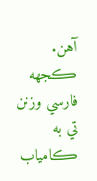آهن. ڪجهه فارسي وزنن تي به ڪامياب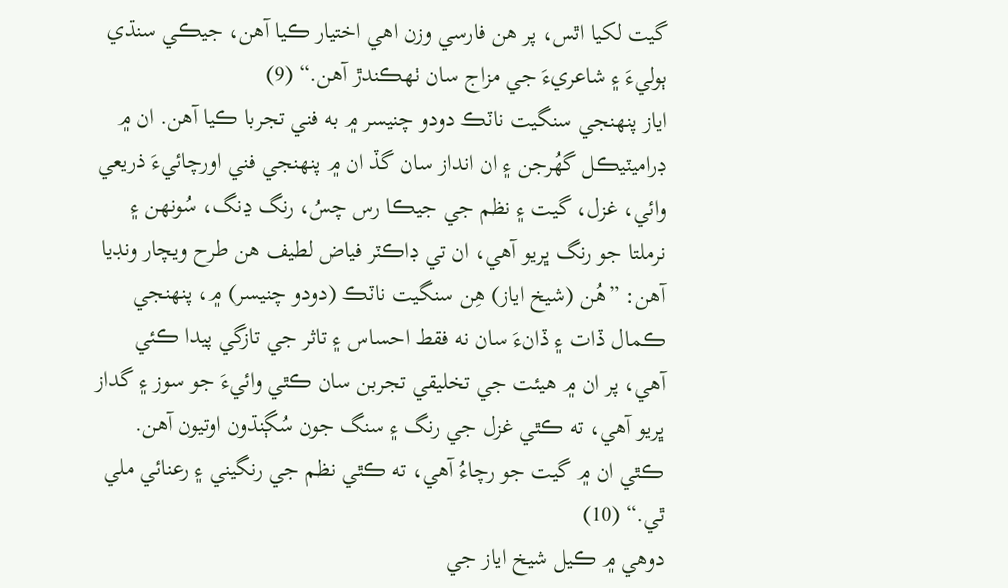گيت لکيا اٿس، پر هن فارسي وزن اهي اختيار ڪيا آهن، جيڪي سنڌي ٻوليءَ ۽ شاعريءَ جي مزاج سان ٺھڪندڙ آهن.“ (9)
اياز پنھنجي سنگيت ناٽڪ دودو چنيسر ۾ به فني تجربا ڪيا آهن. ان ۾ ڊراميٽيڪل گهُرجن ۽ ان انداز سان گڏ ان ۾ پنھنجي فني اورچائيءَ ذريعي وائي، غزل، گيت ۽ نظم جي جيڪا رس چسُ، رنگ ڍنگ، سُونھن ۽ نرملتا جو رنگ ڀريو آهي، ان تي ڊاڪٽر فياض لطيف هن طرح ويچار ونڊيا آهن: ”هُن (شيخ اياز) هِن سنگيت ناٽڪ (دودو چنيسر) ۾، پنھنجي ڪمال ڏات ۽ ڏانءَ سان نه فقط احساس ۽ تاثر جي تازگي پيدا ڪئي آهي، پر ان ۾ هيئت جي تخليقي تجربن سان ڪٿي وائيءَ جو سوز ۽ گداز ڀريو آهي، ته ڪٿي غزل جي رنگ ۽ سنگ جون سُڳنڌون اوتيون آهن. ڪٿي ان ۾ گيت جو رچاءُ آهي، ته ڪٿي نظم جي رنگيني ۽ رعنائي ملي ٿي.“ (10)
دوهي ۾ ڪيل شيخ اياز جي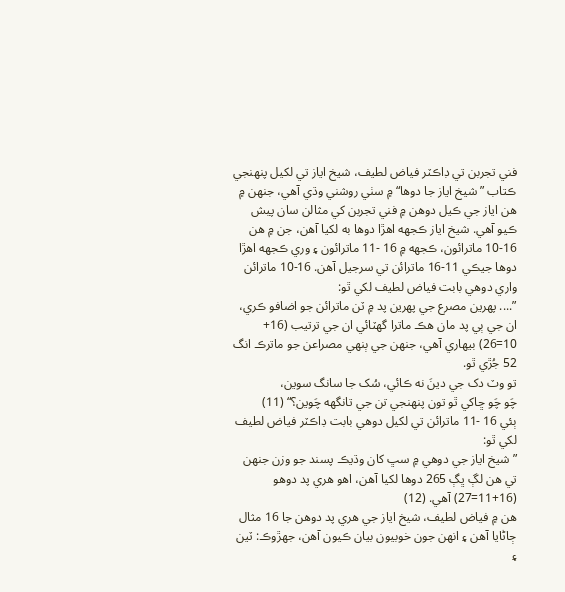فني تجربن تي ڊاڪٽر فياض لطيف، شيخ اياز تي لکيل پنھنجي ڪتاب ”شيخ اياز جا دوها“ ۾ سٺي روشني وڌي آهي، جنھن ۾ هن اياز جي ڪيل دوهن ۾ فني تجربن کي مثالن سان پيش ڪيو آهي. شيخ اياز ڪجهه اهڙا دوها به لکيا آهن، جن ۾ هن 16-10 ماترائون، ڪجهه ۾ 16 -11 ماترائون ۽ وري ڪجهه اهڙا دوها جيڪي 11-16 ماترائن تي سرجيل آهن. 16-10 ماترائن واري دوهي بابت فياض لطيف لکي ٿو:
”.... پھرين مصرع جي پھرين پد ۾ ٽن ماترائن جو اضافو ڪري، ان جي ٻي پد مان هڪ ماترا گهٽائي ان جي ترتيب (16+ 10=26) بيھاري آهي، جنھن جي ٻنھي مصراعن جو ماترڪ انگ 52 جُڙي ٿو.
تو وٽ دک جي دينَ نه ڪائي، سُک جا سانگ سوين،
چَو چَو ڇاکي ٿو تون پنھنجي تن جي تانگهه چَوين؟“ (11)
ٻئي 16 -11 ماترائن تي لکيل دوهي بابت ڊاڪٽر فياض لطيف لکي ٿو:
”شيخ اياز جي دوهي ۾ سڀ کان وڌيڪ پسند جو وزن جنھن تي هن لڳ ڀڳ 265 دوها لکيا آهن، اهو هري پد دوهو (16+11=27) آهي. (12)
هن ۾ فياض لطيف، شيخ اياز جي هري پد دوهن جا 16 مثال ڄاڻايا آهن ۽ انھن جون خوبيون بيان ڪيون آهن، جھڙوڪ: ٽين ۽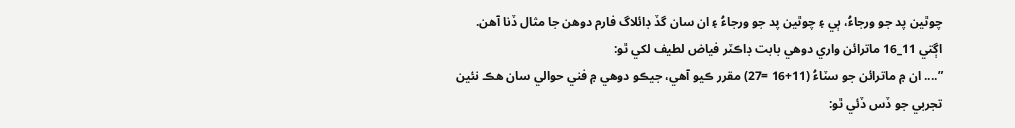چوٿين پد جو ورجاءُ، ٻي ۽ چوٿين پد جو ورجاءُ ۽ ان سان گڏ ڊائلاگ فارم دوهن جا مثال ڏنا آهن.
اڳتي 11_16 ماترائن واري دوهي بابت ڊاڪٽر فياض لطيف لکي ٿو:
”.... ان ۾ ماترائن جو سٽاءُ (11+16 =27) مقرر ڪيو آهي، جيڪو دوهي ۾ فني حوالي سان هڪ نئين تجربي جو ڏس ڏئي ٿو: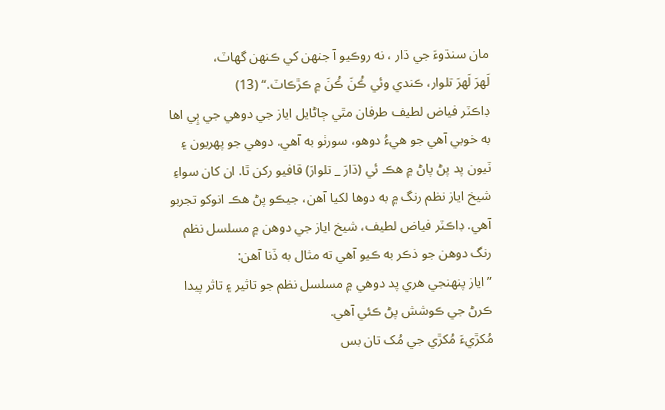مان سنڌوءَ جي ڌار ، نه روڪيو آ جنھن کي ڪنھن گهاٽ،
لَھرَ لَھرَ تلوار، ڪندي وئي ڪُنَ ڪُنَ ۾ ڪڙڪاٽ.“ (13)
ڊاڪٽر فياض لطيف طرفان مٿي ڄاڻايل اياز جي دوهي جي ٻِي اها به خوبي آهي جو هيءُ دوهو، سورٺو به آهي. دوهي جو پھريون ۽ ٽيون پد پڻ پاڻ ۾ هڪ ئي (ڌارَ _ تلوارَ) قافيو رکن ٿا. ان کان سواءِ شيخ اياز نظم رنگ ۾ به دوها لکيا آهن، جيڪو پڻ هڪ انوکو تجربو آهي. ڊاڪٽر فياض لطيف، شيخ اياز جي دوهن ۾ مسلسل نظم رنگ دوهن جو ذڪر به ڪيو آهي ته مثال به ڏنا آهن:
”اياز پنھنجي هري پد دوهي ۾ مسلسل نظم جو تاثير ۽ تاثر پيدا ڪرڻ جي ڪوشش پڻ ڪئي آهي.
مُکڙيءَ مُکڙي جي مُک تان بس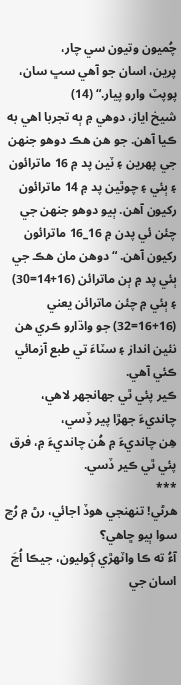چُميون وتيون سي چار،
پرين، اسان جو آهي سڀ سان، پوپٽ وارو پيار.“ (14)
شيخ اياز، دوهي ۾ ٻه تجربا اهي به ڪيا آهن. جو هن هڪ دوهو جنھن جي پھرين ۽ ٽين پد ۾ 16 ماترائون ۽ ٻئي ۽ چوٿين پد ۾ 14 ماترائون رکيون آهن. ٻيو دوهو جنھن جي چئن ئي پدن ۾ 16_16 ماترائون رکيون آهن. “دوهن مان هڪ جي ٻئي پد ۾ ٻن ماترائن (16+14=30) ۽ ٻئي ۾ چئن ماترائن يعني (16+16=32) جو واڌارو ڪري هن نئين انداز ۽ سٽاءَ تي طبع آزمائي ڪئي آهي.
ڪير پئي ٿي جهانجهر لاهي، چانديءَ جھڙا پير ڏِسي،
هِن چانديءَ ۾ هُن چانديءَ ۾، فرق پئي ٿي ڪير ڏسي.
***
هرڻي! تنھنجي هوڏ اجائي، رڻ ۾ رُڃ سوا ٻيو ڇاهي؟
آءُ ته ڪا واٽھڙي ڳوليون، جيڪا اُڃَ اسان جي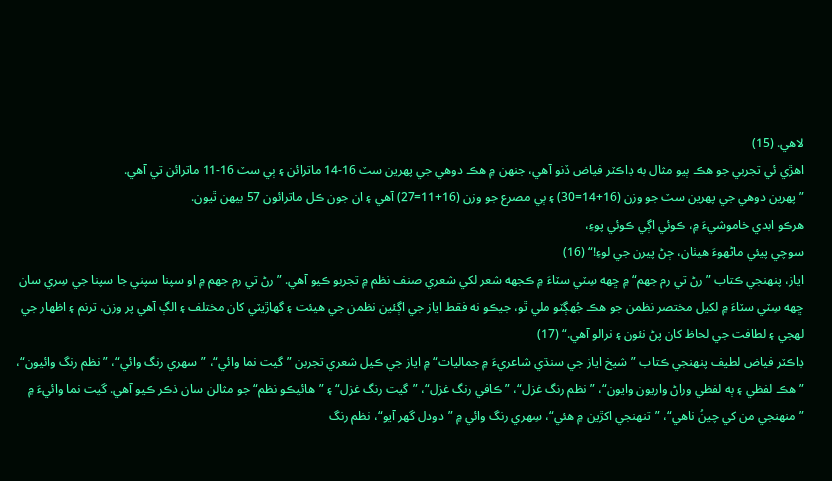لاهي. (15)
اهڙي ئي تجربي جو هڪ ٻيو مثال به ڊاڪٽر فياض ڏنو آهي، جنھن ۾ هڪ دوهي جي پھرين سٽ 16-14 ماترائن ۽ ٻي سٽ 16-11 ماترائن تي آهي.
”پھرين دوهي جي پھرين سٽ جو وزن (16+14=30) ۽ ٻي مصرع جو وزن (16+11=27) آهي ۽ ان جون ڪل ماترائون 57 بيھن ٿيون.
هرڪو ابدي خاموشيءَ ۾، ڪوئي اڳي ڪوئي پوءِ،
سوچي پيئي ماڻهوءَ هيٺان، ڄڻ پيرن جي لوءِ!“ (16)
اياز، پنھنجي ڪتاب ”رڻ تي رم جهم“ ۾ ڇھه سِٽي سٽاءَ ۾ ڪجهه شعر لکي شعري صنف نظم ۾ تجربو ڪيو آهي. ”رڻ تي رم جهم ۾ او سپنا سپني جا سپنا جي سِري سان ڇھه سِٽي سٽاءَ ۾ لکيل مختصر نظمن جو هڪ جُهڳٽو ملي ٿو، جيڪو نه فقط اياز جي اڳئين نظمن جي هيئت ۽ گهاڙيٽي کان مختلف ۽ الڳ آهي پر وزن، ترنم ۽ اظھار جي لھجي ۽ لطافت جي لحاظ کان پڻ نئون ۽ نرالو آهي.“ (17)
ڊاڪٽر فياض لطيف پنھنجي ڪتاب ”شيخ اياز جي سنڌي شاعريءَ ۾ جماليات“ ۾ اياز جي ڪيل شعري تجربن ”گيت نما وائي“، ”سھري رنگ وائي“، ”نظم رنگ وائيون“،
”هڪ لفظي ۽ ٻه لفظي وراڻ واريون وايون“، ”نظم رنگ غزل“، ”ڪافي رنگ غزل“، ”گيت رنگ غزل“ ۽ ”هائيڪو نظم“ جو مثالن سان ذڪر ڪيو آهي. گيت نما وائيءَ ۾ ”منھنجي من کي چينُ ناهي“، ”تنھنجي اکڙين ۾ هئي“، سِھري رنگ وائي ۾ ”دودل گهر آيو“، نظم رنگ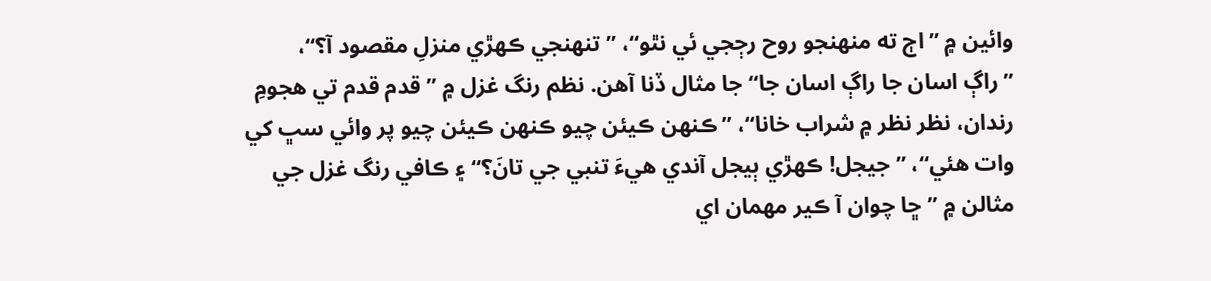وائين ۾ ”اڄ ته منھنجو روح رڄجي ئي نٿو“، ”تنھنجي ڪھڙي منزلِ مقصود آ؟“،
”راڳ اسان جا راڳ اسان جا“ جا مثال ڏنا آهن. نظم رنگ غزل ۾ ”قدم قدم تي هجومِ رندان، نظر نظر ۾ شراب خانا“، ”ڪنھن ڪيئن چيو ڪنھن ڪيئن چيو پر وائي سڀ کي وات هئي“، ”جيجل! ڪھڙي ٻيجل آندي هيءَ تنبي جي تانَ؟“ ۽ ڪافي رنگ غزل جي مثالن ۾ ”ڇا چوان آ ڪير مھمان اي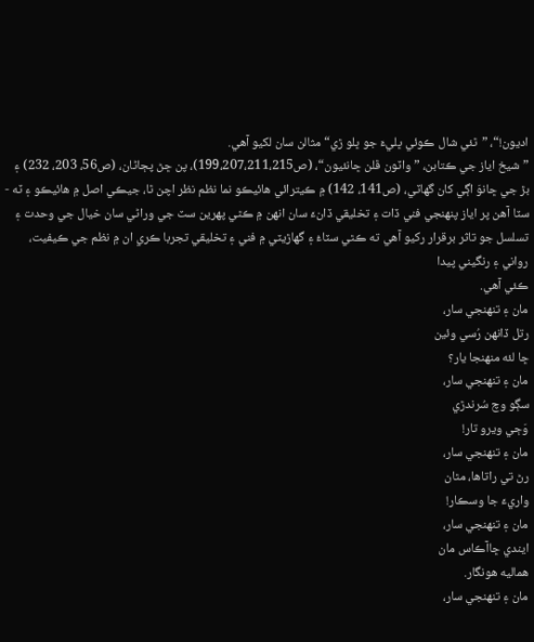اديون!“، ”ٿئي شال ڪوئي ڀليءَ جو ڀلو ڙي“ مثالن سان لکيو آهي.
”شيخ اياز جي ڪتابن، ”واٽون ڦلن ڇانئيون“، (ص199،207،211،215)، پن ڇڻ پڄاڻان، (ص56، 203، 232) ۽ بڙ جي ڇانوَ اڳي کان گهاٽي، (ص141، 142) ۾ ڪيترائي هائيڪو نما نظم نظر اچن ٿا، جيڪي اصل ۾ هائيڪو ۽ ٽه - سٽا آهن پر اياز پنھنجي فني ڏات ۽ تخليقي ڏانءَ سان انھن ۾ ڪٿي پھرين سٽ جي وراڻي سان خيال جي وحدت ۽ تسلسل جو تاثر برقرار رکيو آهي ته ڪٿي سٽاءُ ۽ گهاڙيٽي ۾ فني ۽ تخليقي تجربا ڪري ان ۾ نظم جي ڪيفيت، رواني ۽ رنگيني پيدا
ڪئي آهي.
مان ۽ تنھنجي سار،
رتل ڏانھن رُسي وئين
ڇا لئه منھنجا يار؟
مان ۽ تنھنجي سار،
سڳو وچ سُرندڙي
وَڄي ويرو تار!
مان ۽ تنھنجي سار،
رڻ تي راتاها، مٿان
واريءَ جا وسڪار!
مان ۽ تنھنجي سار،
ايندي ڇاآڪاس مان
هماليه هونگار.
مان ۽ تنھنجي سار،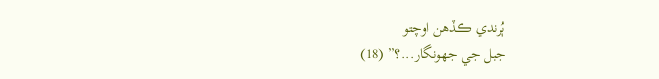ٻُرندي ڪڏهن اوچتو
جبل جي جهونگار...؟” (18)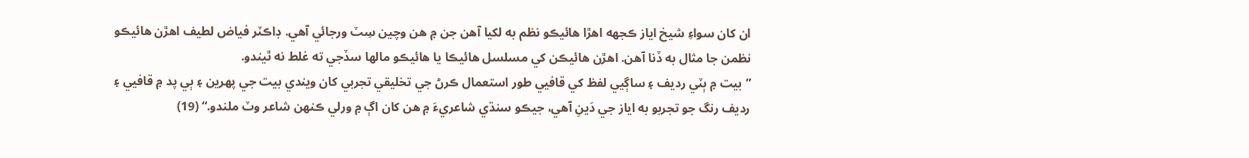ان کان سواءِ شيخ اياز ڪجهه اهڙا هائيڪو نظم به لکيا آهن جن ۾ هن وچين سِٽ ورجائي آهي. ڊاڪٽر فياض لطيف اهڙن هائيڪو نظمن جا مثال به ڏنا آهن. اهڙن هائيڪن کي مسلسل هائيڪا يا هائيڪو مالھا سڏجي ته غلط نه ٿيندو.
”بيت ۾ ٻٽي رديف ۽ ساڳيي لفظ کي قافيي طور استعمال ڪرڻ جي تخليقي تجربي کان ويندي بيت جي پھرين ۽ ٻي پد ۾ قافيي ۽ رديف رنگ جو تجربو به اياز جي دَينِ آهي، جيڪو سنڌي شاعريءَ ۾ هن کان اڳ ۾ ورلي ڪنھن شاعر وٽ ملندو.“ (19)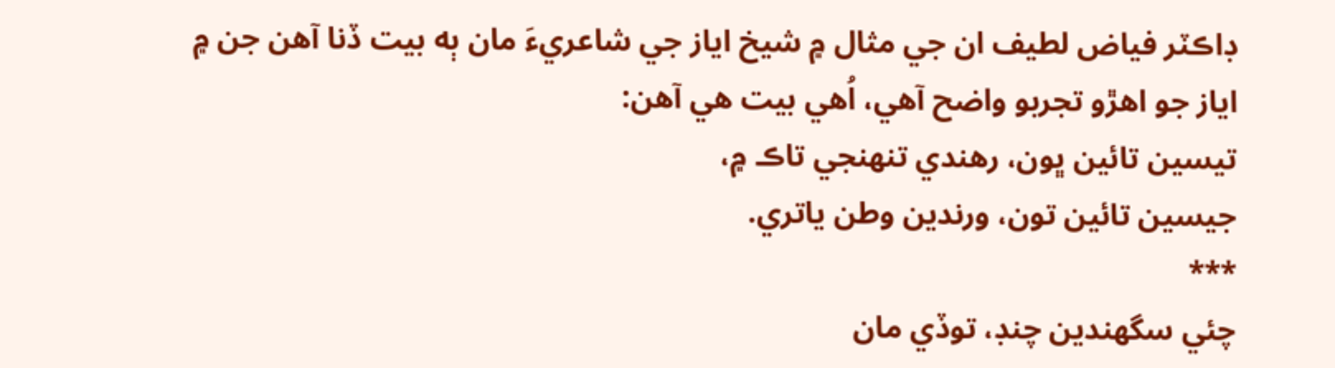ڊاڪٽر فياض لطيف ان جي مثال ۾ شيخ اياز جي شاعريءَ مان ٻه بيت ڏنا آهن جن ۾ اياز جو اهڙو تجربو واضح آهي، اُهي بيت هي آهن:
تيسين تائين ڀون، رهندي تنھنجي تاڪ ۾،
جيسين تائين تون، ورندين وطن ياتري.
***
چئي سگهندين چنڊ، توڏي مان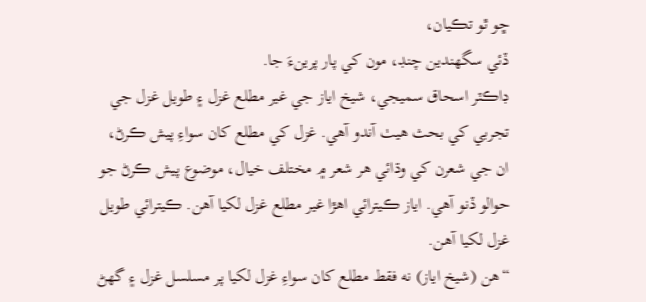ڇو ٿو تڪيان،
ڏئي سگهندين چنڊ، مون کي پار پرينءَ جا.
ڊاڪٽر اسحاق سميجي، شيخ اياز جي غير مطلع غزل ۽ طويل غزل جي تجربي کي بحث هيٺ آندو آهي. غزل کي مطلع کان سواءِ پيش ڪرڻ، ان جي شعرن کي وڌائي هر شعر ۾ مختلف خيال، موضوع پيش ڪرڻ جو حوالو ڏنو آهي. اياز ڪيترائي اهڙا غير مطلع غزل لکيا آهن. ڪيترائي طويل غزل لکيا آهن.
“هن (شيخ اياز) نه فقط مطلع کان سواءِ غزل لکيا پر مسلسل غزل ۽ گهڻ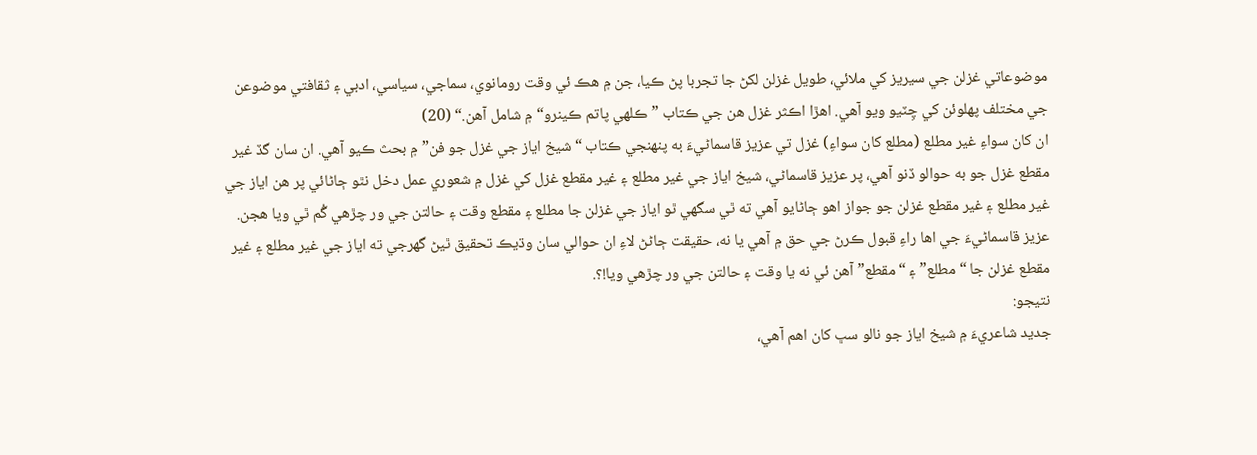موضوعاتي غزلن جي سيريز کي ملائي، طويل غزلن لکڻ جا تجربا پڻ ڪيا، جن ۾ هڪ ئي وقت رومانوي، سماجي، سياسي، ادبي ۽ ثقافتي موضوعن جي مختلف پھلوئن کي چِٽيو ويو آهي. اهڙا اڪثر غزل هن جي ڪتاب ”ڪلھي پاتم ڪينرو“ ۾ شامل آهن.“ (20)
ان کان سواءِ غير مطلع (مطلع کان سواءِ) غزل تي عزيز قاسماڻيءَ به پنھنجي ڪتاب “شيخ اياز جي غزل جو فن” ۾ بحث ڪيو آهي. ان سان گڏ غير مقطع غزل جو به حوالو ڏنو آهي، پر عزيز قاسماڻي، شيخ اياز جي غير مطلع ۽ غير مقطع غزل کي غزل ۾ شعوري عمل دخل نٿو ڄاڻائي پر هن اياز جي غير مطلع ۽ غير مقطع غزلن جو جواز اهو ڄاڻايو آهي ته ٿي سگهي ٿو اياز جي غزلن جا مطلع ۽ مقطع وقت ۽ حالتن جي ور چڙهي گُم ٿي ويا هجن. عزيز قاسماڻيءَ جي اها راءِ قبول ڪرڻ جي حق ۾ آهي يا نه، حقيقت ڄاڻڻ لاءِ ان حوالي سان وڌيڪ تحقيق ٿيڻ گهرجي ته اياز جي غير مطلع ۽ غير مقطع غزلن جا “مطلع” ۽ “مقطع” آهن ئي نه يا وقت ۽ حالتن جي ور چڙهي ويا!؟.
نتيجو:
جديد شاعريءَ ۾ شيخ اياز جو نالو سڀ کان اهم آهي،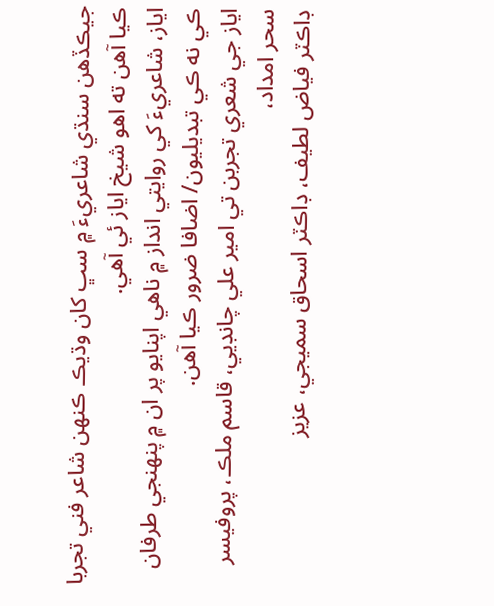جيڪڏهن سنڌي شاعريءَ ۾ سڀ کان وڌيڪ ڪنھن شاعر فني تجربا ڪيا آهن ته اهو شيخ اياز ئي آهي.
اياز، شاعريءَ کي روايتي انداز ۾ ناهي اپنايو پر ان ۾ پنھنجي طرفان ڪي نه ڪي تبديليون/ اضافا ضرور ڪيا آهن.
اياز جي شعري تجربن تي امير علي چانڊيي، قاسم ملڪ، پروفيسر سحر امداد،
ڊاڪٽر فياض لطيف، ڊاڪٽر اسحاق سميجي، عزيز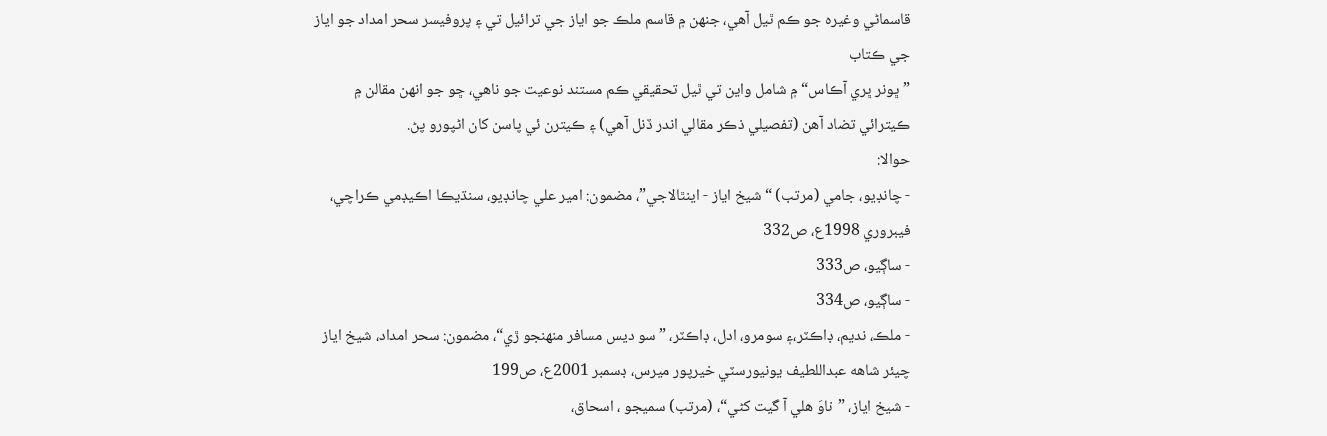قاسماڻي وغيره جو ڪم ٿيل آهي، جنھن ۾ قاسم ملڪ جو اياز جي ترائيل تي ۽ پروفيسر سحر امداد جو اياز جي ڪتاب
”ڀونر ڀري آڪاس“ ۾ شامل واين تي ٿيل تحقيقي ڪم مستند نوعيت جو ناهي، ڇو جو انھن مقالن ۾ ڪيترائي تضاد آهن (تفصيلي ذڪر مقالي اندر ڏنل آهي) ۽ ڪيترن ئي پاسن کان اڻپورو پڻ.
حوالا:
- چانڊيو، جامي (مرتب) “شيخ اياز - اينٿالاجي”، مضمون: امير علي چانڊيو، سنڌيڪا اڪيڊمي ڪراچي، فيبروري 1998ع، ص332
- ساڳيو، ص333
- ساڳيو، ص334
- ملڪ، نديم، ڊاڪٽر،۽ سومرو، ادل، ڊاڪٽر، ”سو ديس مسافر منھنجو ڙي“، مضمون: سحر امداد، شيخ اياز چيئر شاھه عبداللطيف يونيورسٽي خيرپور ميرس، ڊسمبر 2001ع، ص199
- شيخ اياز، ”ناوَ هلي آ گيت کڻي“، (مرتب) سميجو ، اسحاق،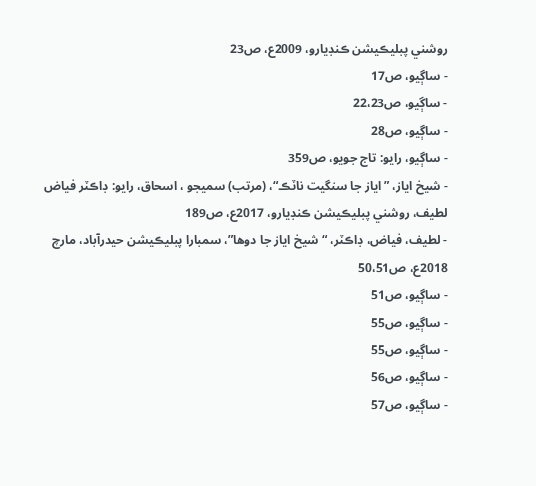روشني پبليڪيشن ڪنڊيارو، 2009ع، ص23
- ساڳيو، ص17
- ساڳيو، ص22،23
- ساڳيو، ص28
- ساڳيو، رايو: تاج جويو، ص359
- شيخ اياز، ”اياز جا سنگيت ناٽڪ“، (مرتب) سميجو ، اسحاق، رايو: ڊاڪٽر فياض لطيف، روشني پبليڪيشن ڪنڊيارو، 2017ع، ص189
- لطيف، فياض، ڊاڪٽر، “شيخ اياز جا دوها”، سمبارا پبليڪيشن حيدرآباد، مارچ 2018ع، ص50،51
- ساڳيو، ص51
- ساڳيو، ص55
- ساڳيو، ص55
- ساڳيو، ص56
- ساڳيو، ص57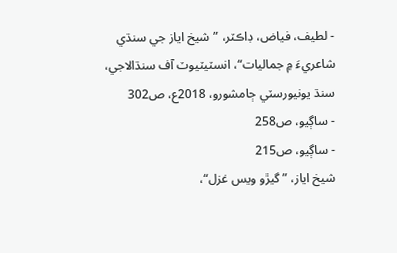- لطيف، فياض، ڊاڪٽر، ”شيخ اياز جي سنڌي شاعريءَ ۾ جماليات“، انسٽيٽيوٽ آف سنڌالاجي، سنڌ يونيورسٽي ڄامشورو، 2018ع، ص302
- ساڳيو، ص258
- ساڳيو، ص215
شيخ اياز، ”گيڙو ويس غزل“،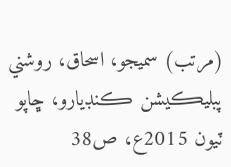(مرتب) سميجو، اسحاق، روشني پبليڪيشن ڪنڊيارو، ڇاپو ٽيون 2015ع، ص38